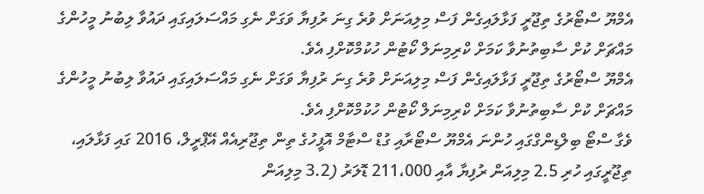އެމްޔޫ ސްޓޯރުގެ ތިޖޫރީ ފަޅާލައިގެން ފަސް މިލިއަނަށް ވުރެ ގިނަ ރުފިޔާ ވަގަށް ނެގި މައްސަލައިގައި ދައުވާ ލިބުނު މީހުންގެ މައްޗަށް ކުށް ސާބިތުނުވާ ކަމަށް ކްރިމިނަލް ކޯޓުން ހުކުމްކޮށްފި އެވެ.
އެމްޔޫ ސްޓޯރުގެ ތިޖޫރީ ފަޅާލައިގެން ފަސް މިލިއަނަށް ވުރެ ގިނަ ރުފިޔާ ވަގަށް ނެގި މައްސަލައިގައި ދައުވާ ލިބުނު މީހުންގެ މައްޗަށް ކުށް ސާބިތުނުވާ ކަމަށް ކްރިމިނަލް ކޯޓުން ހުކުމްކޮށްފި އެވެ.
ވެގާ ސްޓޯ ބިލްޑިންގްގައި ހުންނަ އެމްޔޫ ސްޓޯރާއި ގުޑް ސްޓާމް އޮފީހުގެ ތިން ތިޖޫރިއެއް އޭޕްރީލް، 2016 ގައި ފަޅާލައި، ތިޖޫރީގައި ހުރި 2.5 މިލިއަން ރުފިޔާ އާއި 211،000 ޑޮލަރު (3.2 މިލިއަން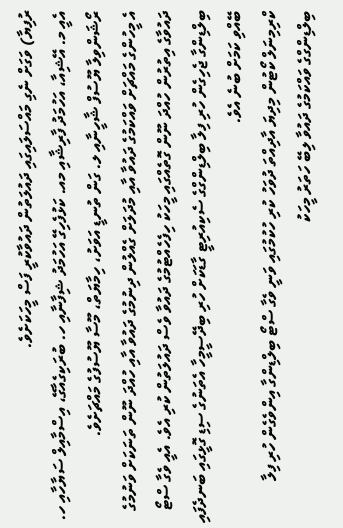ރުފިޔާ) ވަގަށް ނެގި މައްސަލައިގައި ދައުލަތުން ދައުވާކުރީ ފަސް މީހަކަށެވެ.
އެއީ މ. އޭޝިއާ، އަހުމަދު ފާރިޝާއި މއ. ކަޅުފެހިގޭ އަހުމަދު ޝިފާނާއި ހ. ބުރަކިގެއާގޭ، އިސްމާއިލް ސަޔާހާއި ހ. ރޯޝަންވިލާ ޔޫސުފް ޝާހީނާއި ލ. ގަން ތުނޑީ އަވަށު، ހިމާޔަތް، މޫސާ ޔޫސުފުގެ މައްޗަށެވެ.
އެ މީހުންގެ މައްޗަށް ވައްކަމުގެ ދައުވާ އާއި މުދަލަށް ގެއްލުން ދިނުމުގެ ދައުވާ އާއި ހުއްދަ ނޫން ތަނަކަށް ވަނުމުގެ ދައުވާގެ އިތުރުން ހުއްދަ ނޫން ގޮތެއްގައި މީހަކު ހިފެހެއްޓުމުގެ ދައުވާ ވެސް ދައުލަތުން ކުރި އެވެ. އެއީ ވެގާ ސްޓޯ ބިލްޑިންގާ ޖެހިގެން ހުރި ފިލާ ބިލްޑިންގްގެ ސެކިއުރިޓީ ގާޑަކަށް ހުރި ބިދޭސީމީހާ އެތަނުގެ ސިޑި ގޮޅީގައި ބަނދެފައި ބޭއްވި ކަމަށް ބުނެ އެވެ.
ކްރިމިނަލް ކޯޓުން މިދިޔަ އާދިއްތަ ދުވަހު ކުރި ހުކުމުގައި ވަނީ ވެގާ ސްޓޯ ބިލްޑިންގާ އިންވެގެން ހުރި ފިލާ ބިލްޑިންގްގެ ވައްކަމުގެ ދައުވާ ލިބޭ ހަތަރު މީހަކު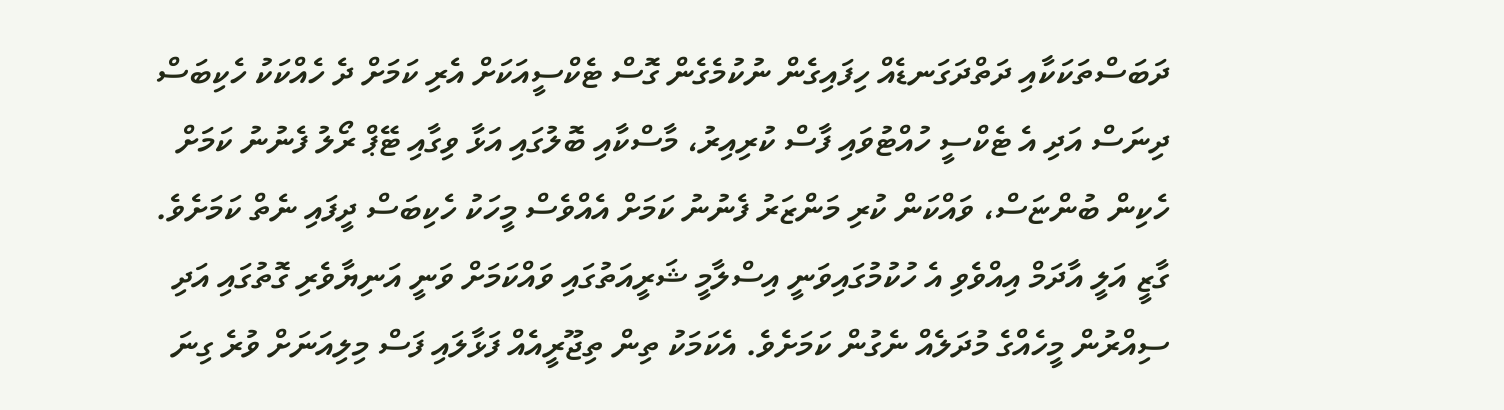ދަބަސްތަކަކާއި ދަތްދަގަނޑެއް ހިފައިގެން ނުކުމެގެން ގޮސް ޓެކްސީއަކަށް އެރި ކަމަށް ދެ ހެއްކަކު ހެކިބަސް ދިނަސް އަދި އެ ޓެކްސީ ހުއްޓުވައި ފާސް ކުރިއިރު، މާސްކާއި ބޮލުގައި އަޅާ ވިގާއި ޓޭޕް ރޯލު ފެނުނު ކަމަށް ހެކިން ބުންޏަސް، ވައްކަން ކުރި މަންޒަރު ފެނުނު ކަމަށް އެއްވެސް މީހަކު ހެކިބަސް ދީފައި ނެތް ކަމަށެވެ.
ގާޒީ އަލީ އާދަމް އިއްވެވި އެ ހުކުމުގައިވަނީ އިސްލާމީ ޝަރީއަތުގައި ވައްކަމަށް ވަނީ އަނިޔާވެރި ގޮތުގައި އަދި ސިއްރުން މީހެއްގެ މުދަލެއް ނެގުން ކަމަށެވެ. އެކަމަކު ތިން ތިޖޫރީއެއް ފަޅާލައި ފަސް މިލިއަނަށް ވުރެ ގިނަ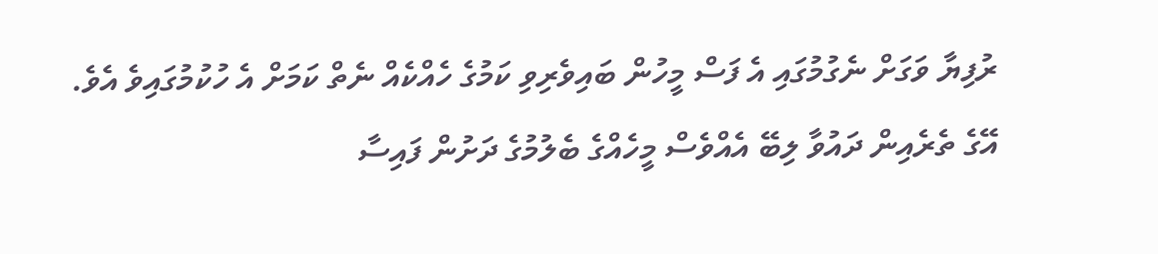ރުފިޔާ ވަގަށް ނެގުމުގައި އެ ފަސް މީހުން ބައިވެރިވި ކަމުގެ ހެއްކެއް ނެތް ކަމަށް އެ ހުކުމުގައިވެ އެވެ. އޭގެ ތެރެއިން ދައުވާ ލިބޭ އެއްވެސް މީހެއްގެ ބެލުމުގެ ދަށުން ފައިސާ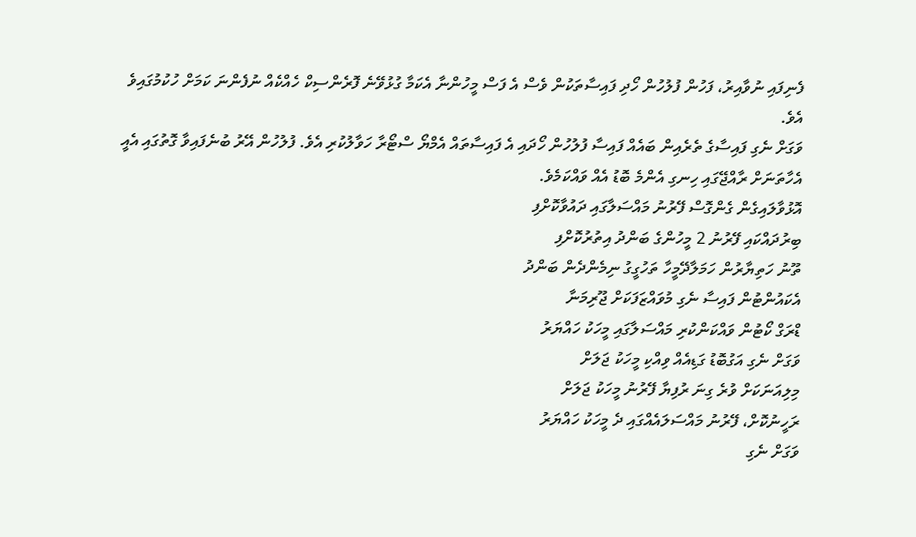ފެނިފައި ނުވާއިރު، ފަހުން ފުލުހުން ހޯދި ފައިސާތަކުން ވެސް އެ ފަސް މީހުންނާ އެކަމާ ގުޅުވޭނެ ފޮރެންސިކް ހެއްކެއް ނުފެންނަ ކަމަށް ހުކުމުގައިވެ އެވެ.
ވަގަށް ނެގި ފައިސާގެ ތެރެއިން ބައެއް ފައިސާ ފުލުހުން ހޯދައި އެ ފައިސާތައް އެމްޔޯ ސްޓޯރާ ހަވާލުކުރި އެވެ. ފުލުހުން އޭރު ބުނެފައިވާ ގޮތުގައި އެއީ އެހާތަނަށް ރާއްޖޭގައި ހިނގި އެންމެ ބޮޑު އެއް ވައްކަމެވެ.
އޮޅުވާލައިގެން ގެންގޮސް ފޭރުނު މައްސަލާގައި ދައުވާކޮށްފި
ބިރުދައްކައި ފޭރުނު 2 މީހުންގެ ބަންދު އިތުރުކޮށްފި
ތޫނު ހަތިޔާރުން ހަމަލާދޭމީހާ ތަހުގީގު ނިމެންދެން ބަންދު
އެކައުންޓުން ފައިސާ ނެގި މުވައްޒަފަކަށް ޖޫރިމަނާ
ޑްރަގް ކޯޓުން ވައްކަންކުރި މައްސަލާގައި މީހަކު ހައްޔަރު
ވަގަށް ނެގި އަގުބޮޑު ގަޑިއެއް ވިއްކި މީހަކު ޖަލަށް
މިލިއަނަކަށް ވުރެ ގިނަ ރުފިޔާ ފޭރުނު މީހަކު ޖަލަށް
ރަހީނުކޮށް، ފޭރުނު މައްސަލައެއްގައި ދެ މީހަކު ހައްޔަރު
ވަގަށް ނެގި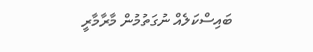ބައިސްކަލެއް ނުގަތުމުން މާރާމާރީ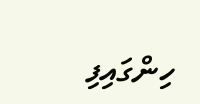ހިންގައިފި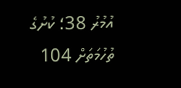އުމުރު 38؛ ކުށުގެ ތުހުމަތަށް 104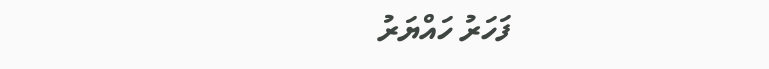ފަހަރު ހައްޔަރު